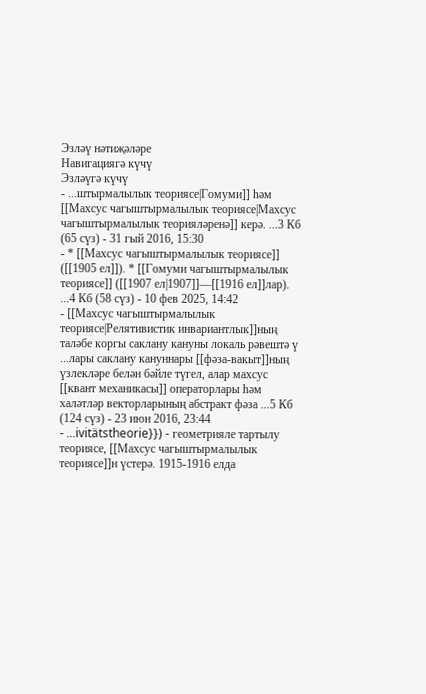Эзләү нәтиҗәләре
Навигациягә күчү
Эзләүгә күчү
- ...штырмалылык теориясе|Гомуми]] һәм [[Махсус чагыштырмалылык теориясе|Махсус чагыштырмалылык теорияләренә]] керә. ...3 Кб (65 сүз) - 31 гый 2016, 15:30
- * [[Махсус чагыштырмалылык теориясе]] ([[1905 ел]]). * [[Гомуми чагыштырмалылык теориясе]] ([[1907 ел|1907]]—[[1916 ел]]лар). ...4 Кб (58 сүз) - 10 фев 2025, 14:42
- [[Махсус чагыштырмалылык теориясе|Релятивистик инвариантлык]]ның таләбе коргы саклану кануны локаль рәвештә ү ...лары саклану кануннары [[фәза-вакыт]]ның үзлекләре белән бәйле түгел, алар махсус [[квант механикасы]] операторлары һәм халәтләр векторларының абстракт фәза ...5 Кб (124 сүз) - 23 июн 2016, 23:44
- ...ivitätstheorie}}) - геометрияле тартылу теориясе, [[Махсус чагыштырмалылык теориясе]]н үстерә. 1915-1916 елда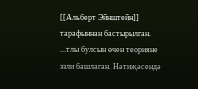[[Альберт Эйнштейн]] тарафыннан бастырылган. ...тлы булсын өчен теорияне эзли башлаган. Нәтиҗәсендә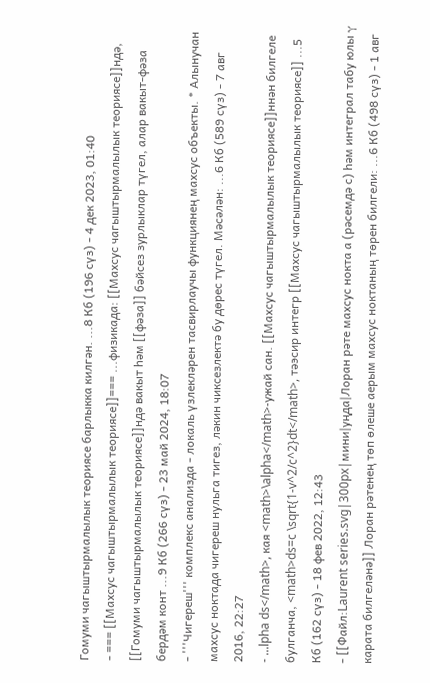Гомуми чагыштырмалылык теориясе барлыкка килгән. ...8 Кб (196 сүз) - 4 дек 2023, 01:40
- === [[Махсус чагыштырмалылык теориясе]]=== ...физикада: [[Махсус чагыштырмалылык теориясе]]ндә, [[Гомуми чагыштырмалылык теориясе]]ндә вакыт һәм [[фәза]] бәйсез зурлыклар түгел, алар вакыт-фәза бердәм конт ...9 Кб (266 сүз) - 23 май 2024, 18:07
- '''Чигереш''' комплекс анализда - локаль үзлекләрен тасвирлаучы функциянең махсус объекты. * Алынучан махсус ноктада чигереш нульга тигез, ләкин чиксезлектә бу дөрес түгел. Мәсәлән: ...6 Кб (589 сүз) - 7 авг 2016, 22:27
- ...lpha ds</math>, кая <math>\alpha</math>-ужай сан. [[Махсус чагыштырмалылык теориясе]]ннән билгеле булганча, <math>ds=c \sqrt{1-v^2/c^2}dt</math>, тәэсир интегр [[Махсус чагыштырмалылык теориясе]] ...5 Кб (162 сүз) - 18 фев 2022, 12:43
- [[Файл:Laurent series.svg|300px|мини|уңда|Лоран рәте махсус нокта а (рәсемдә с) һәм интеграл табу юлы γ карата билгеләнә]] Лоран рәтенең төп өлеше аерым махсус ноктаның төрен билгели: ...6 Кб (498 сүз) - 1 авг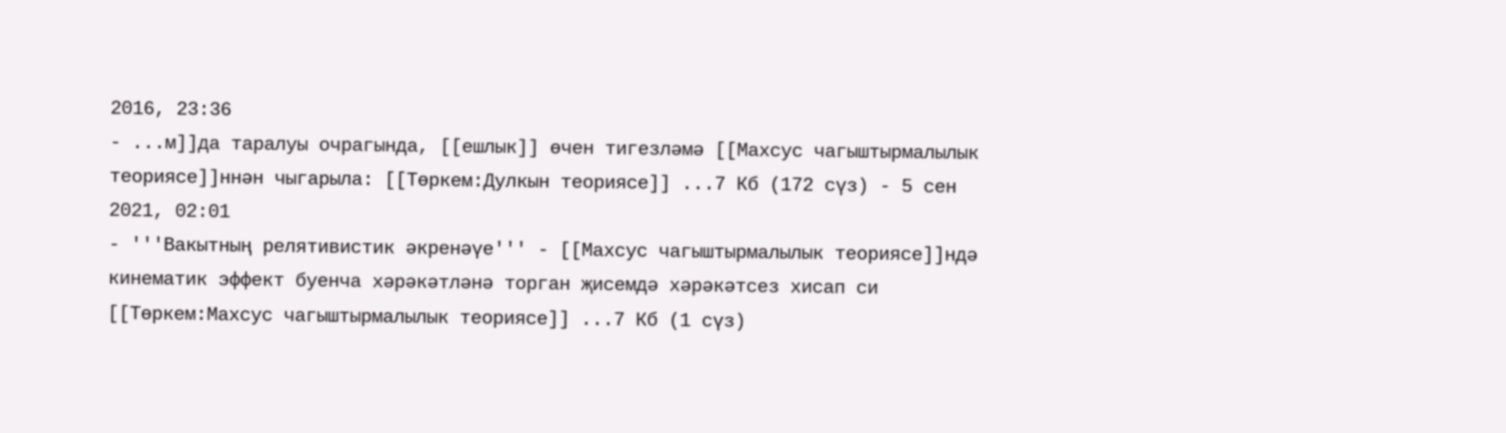2016, 23:36
- ...м]]да таралуы очрагында, [[ешлык]] өчен тигезләмә [[Махсус чагыштырмалылык теориясе]]ннән чыгарыла: [[Төркем:Дулкын теориясе]] ...7 Кб (172 сүз) - 5 сен 2021, 02:01
- '''Вакытның релятивистик әкренәүе''' - [[Махсус чагыштырмалылык теориясе]]ндә кинематик эффект буенча хәрәкәтләнә торган җисемдә хәрәкәтсез хисап си [[Төркем:Махсус чагыштырмалылык теориясе]] ...7 Кб (1 сүз)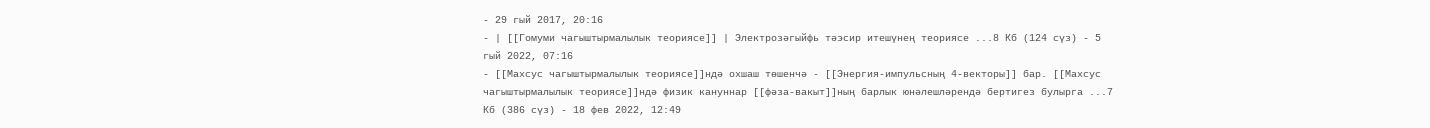- 29 гый 2017, 20:16
- | [[Гомуми чагыштырмалылык теориясе]] | Электрозәгыйфь тәэсир итешүнең теориясе ...8 Кб (124 сүз) - 5 гый 2022, 07:16
- [[Махсус чагыштырмалылык теориясе]]ндә охшаш төшенчә - [[Энергия-импульсның 4-векторы]] бар. [[Махсус чагыштырмалылык теориясе]]ндә физик кануннар [[фәза-вакыт]]ның барлык юнәлешләрендә бертигез булырга ...7 Кб (386 сүз) - 18 фев 2022, 12:49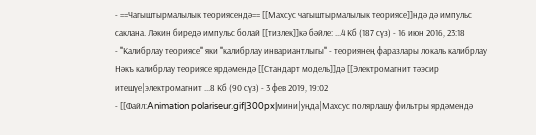- ==Чагыштырмалылык теориясендә== [[Махсус чагыштырмалылык теориясе]]ндә дә импульс саклана. Ләкин биредә импульс болай [[тизлек]]кә бәйле: ...4 Кб (187 сүз) - 16 июн 2016, 23:18
- '''Калибрлау теориясе''' яки '''калибрлау инвариантлыгы''' - теориянең фаразлары локаль калибрлау Нәкъ калибрлау теориясе ярдәмендә [[Стандарт модель]]дә [[Электромагнит тәэсир итешүе|электромагнит ...8 Кб (90 сүз) - 3 фев 2019, 19:02
- [[Файл:Animation polariseur.gif|300px|мини|уңда|Махсус полярлашу фильтры ярдәмендә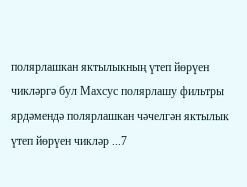полярлашкан яктылыкның үтеп йөрүен чикләргә бул Махсус полярлашу фильтры ярдәмендә полярлашкан чәчелгән яктылык үтеп йөрүен чикләр ...7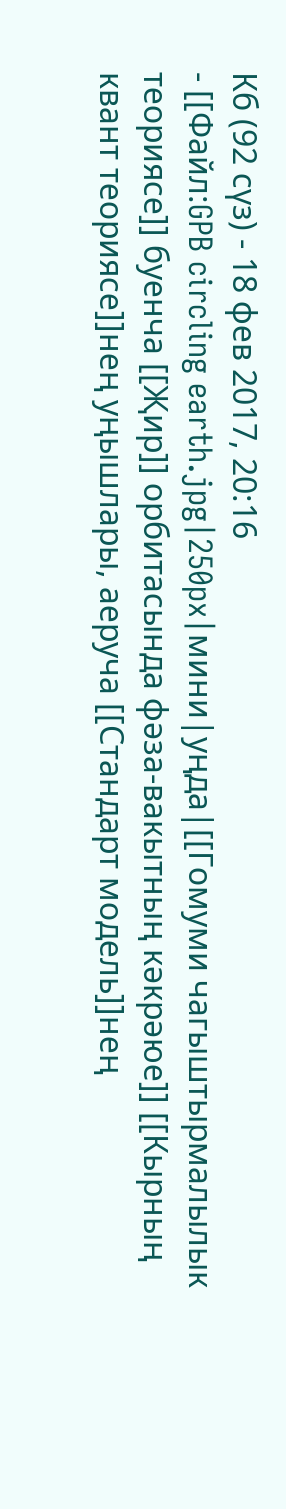Кб (92 сүз) - 18 фев 2017, 20:16
- [[Файл:GPB circling earth.jpg|250px|мини|уңда|[[Гомуми чагыштырмалылык теориясе]] буенча [[Җир]] орбитасында фәза-вакытның кәкрәюе]] [[Кырның квант теориясе]]нең уңышлары, аеруча [[Стандарт модель]]нең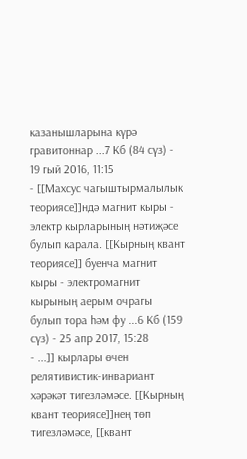казанышларына күрә гравитоннар ...7 Кб (84 сүз) - 19 гый 2016, 11:15
- [[Махсус чагыштырмалылык теориясе]]ндә магнит кыры - электр кырларының нәтиҗәсе булып карала. [[Кырның квант теориясе]] буенча магнит кыры - электромагнит кырының аерым очрагы булып тора һәм фу ...6 Кб (159 сүз) - 25 апр 2017, 15:28
- ...]] кырлары өчен релятивистик-инвариант хәрәкәт тигезләмәсе. [[Кырның квант теориясе]]нең төп тигезләмәсе, [[квант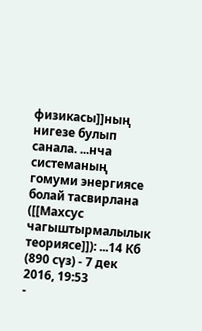физикасы]]ның нигезе булып санала. ...нча системаның гомуми энергиясе болай тасвирлана ([[Махсус чагыштырмалылык теориясе]]): ...14 Кб (890 сүз) - 7 дек 2016, 19:53
-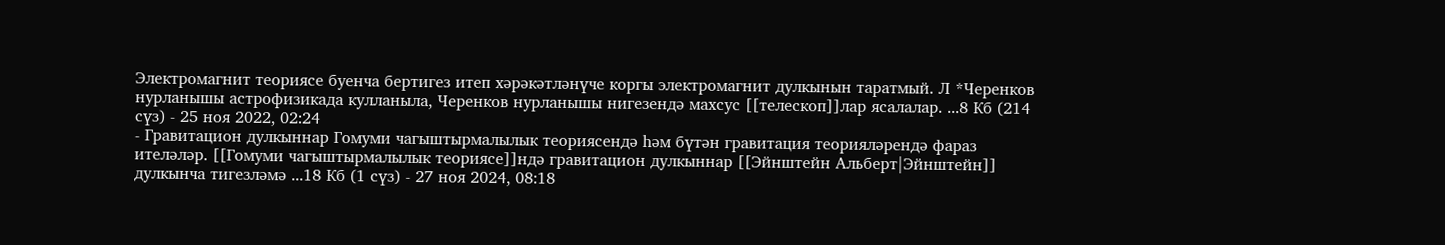Электромагнит теориясе буенча бертигез итеп хәрәкәтләнүче коргы электромагнит дулкынын таратмый. Л *Черенков нурланышы астрофизикада кулланыла, Черенков нурланышы нигезендә махсус [[телескоп]]лар ясалалар. ...8 Кб (214 сүз) - 25 ноя 2022, 02:24
- Гравитацион дулкыннар Гомуми чагыштырмалылык теориясендә һәм бүтән гравитация теорияләрендә фараз ителәләр. [[Гомуми чагыштырмалылык теориясе]]ндә гравитацион дулкыннар [[Эйнштейн Альберт|Эйнштейн]] дулкынча тигезләмә ...18 Кб (1 сүз) - 27 ноя 2024, 08:18